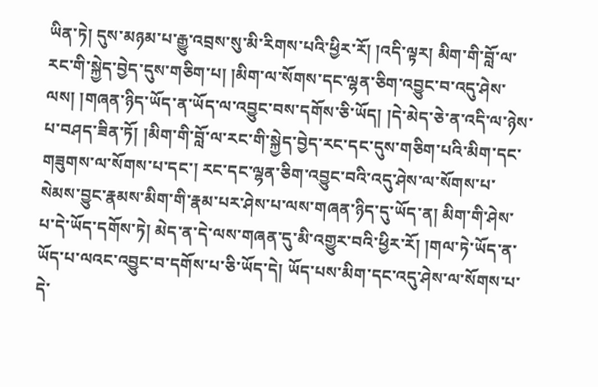ཡིན་ཏེ། དུས་མཉམ་པ་རྒྱུ་འབྲས་སུ་མི་རིགས་པའི་ཕྱིར་རོ། །འདི་ལྟར། མིག་གི་བློ་ལ་རང་གི་སྐྱེད་བྱེད་དུས་གཅིག་པ། །མིག་ལ་སོགས་དང་ལྷན་ཅིག་འབྱུང་བ་འདུ་ཤེས་ལས། །གཞན་ཉིད་ཡོད་ན་ཡོད་ལ་འབྱུང་བས་དགོས་ཅི་ཡོད། །དེ་མེད་ཅེ་ན་འདི་ལ་ཉེས་པ་བཤད་ཟིན་ཏོ། །མིག་གི་བློ་ལ་རང་གི་སྐྱེད་བྱེད་རང་དང་དུས་གཅིག་པའི་མིག་དང་གཟུགས་ལ་སོགས་པ་དང་། རང་དང་ལྷན་ཅིག་འབྱུང་བའི་འདུ་ཤེས་ལ་སོགས་པ་སེམས་བྱུང་རྣམས་མིག་གི་རྣམ་པར་ཤེས་པ་ལས་གཞན་ཉིད་དུ་ཡོད་ན། མིག་གི་ཤེས་པ་དེ་ཡོད་དགོས་ཏེ། མེད་ན་དེ་ལས་གཞན་དུ་མི་འགྱུར་བའི་ཕྱིར་རོ། །གལ་ཏེ་ཡོད་ན་ཡོད་པ་ལའང་འབྱུང་བ་དགོས་པ་ཅི་ཡོད་དེ། ཡོད་པས་མིག་དང་འདུ་ཤེས་ལ་སོགས་པ་དེ་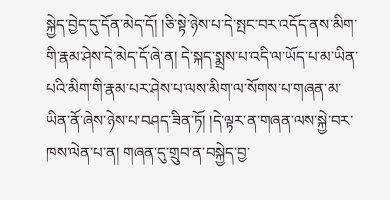སྐྱེད་བྱེད་དུ་དོན་མེད་དོ། །ཅི་སྟེ་ཉེས་པ་དེ་སྤང་བར་འདོད་ནས་མིག་གི་རྣམ་ཤེས་དེ་མེད་དོ་ཞེ་ན། དེ་སྐད་སྨྲས་པ་འདི་ལ་ཡོད་པ་མ་ཡིན་པའི་མིག་གི་རྣམ་པར་ཤེས་པ་ལས་མིག་ལ་སོགས་པ་གཞན་མ་ཡིན་ནོ་ཞེས་ཉེས་པ་བཤད་ཟིན་ཏོ། །དེ་ལྟར་ན་གཞན་ལས་སྐྱེ་བར་ཁས་ལེན་པ་ན། གཞན་དུ་གྲུབ་ན་བསྐྱེད་བྱ་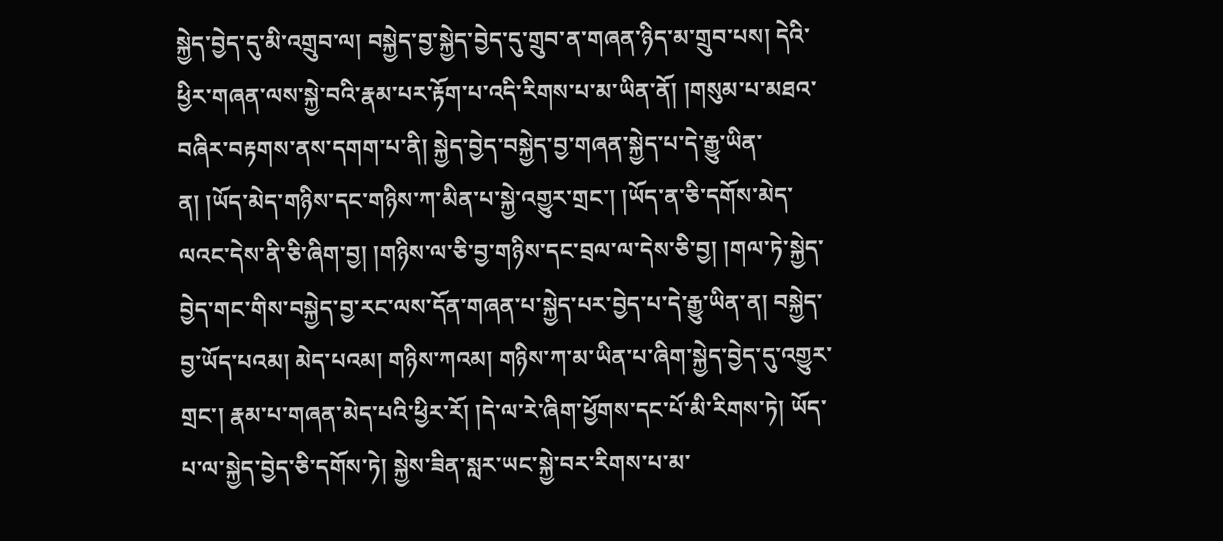སྐྱེད་བྱེད་དུ་མི་འགྲུབ་ལ། བསྐྱེད་བྱ་སྐྱེད་བྱེད་དུ་གྲུབ་ན་གཞན་ཉིད་མ་གྲུབ་པས། དེའི་ཕྱིར་གཞན་ལས་སྐྱེ་བའི་རྣམ་པར་རྟོག་པ་འདི་རིགས་པ་མ་ཡིན་ནོ། །གསུམ་པ་མཐའ་བཞིར་བརྟགས་ནས་དགག་པ་ནི། སྐྱེད་བྱེད་བསྐྱེད་བྱ་གཞན་སྐྱེད་པ་དེ་རྒྱུ་ཡིན་ན། །ཡོད་མེད་གཉིས་དང་གཉིས་ཀ་མིན་པ་སྐྱེ་འགྱུར་གྲང་། །ཡོད་ན་ཅི་དགོས་མེད་ལའང་དེས་ནི་ཅི་ཞིག་བྱ། །གཉིས་ལ་ཅི་བྱ་གཉིས་དང་བྲལ་ལ་དེས་ཅི་བྱ། །གལ་ཏེ་སྐྱེད་བྱེད་གང་གིས་བསྐྱེད་བྱ་རང་ལས་དོན་གཞན་པ་སྐྱེད་པར་བྱེད་པ་དེ་རྒྱུ་ཡིན་ན། བསྐྱེད་བྱ་ཡོད་པའམ། མེད་པའམ། གཉིས་ཀའམ། གཉིས་ཀ་མ་ཡིན་པ་ཞིག་སྐྱེད་བྱེད་དུ་འགྱུར་གྲང་། རྣམ་པ་གཞན་མེད་པའི་ཕྱིར་རོ། །དེ་ལ་རེ་ཞིག་ཕྱོགས་དང་པོ་མི་རིགས་ཏེ། ཡོད་པ་ལ་སྐྱེད་བྱེད་ཅི་དགོས་ཏེ། སྐྱེས་ཟིན་སླར་ཡང་སྐྱེ་བར་རིགས་པ་མ་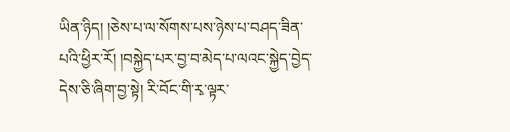ཡིན་ཉིད། །ཅེས་པ་ལ་སོགས་པས་ཉེས་པ་བཤད་ཟིན་པའི་ཕྱིར་རོ། །བསྐྱེད་པར་བྱ་བ་མེད་པ་ལའང་སྐྱེད་བྱེད་དེས་ཅི་ཞིག་བྱ་སྟེ། རི་བོང་གི་རྭ་ལྟར་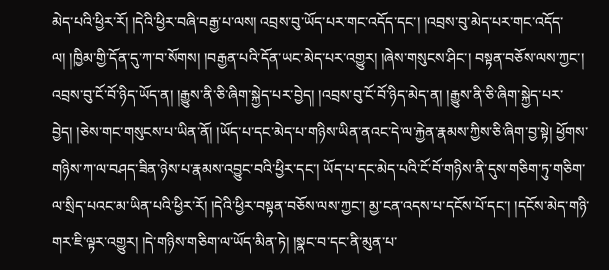མེད་པའི་ཕྱིར་རོ། །དེའི་ཕྱིར་བཞི་བརྒྱ་པ་ལས། འབྲས་བུ་ཡོད་པར་གང་འདོད་དང་། །འབྲས་བུ་མེད་པར་གང་འདོད་ལ། །ཁྱིམ་གྱི་དོན་དུ་ཀ་བ་སོགས། །བརྒྱན་པའི་དོན་ཡང་མེད་པར་འགྱུར། །ཞེས་གསུངས་ཤིང་། བསྟན་བཅོས་ལས་ཀྱང་། འབྲས་བུ་ངོ་བོ་ཉིད་ཡོད་ན། །རྒྱུས་ནི་ཅི་ཞིག་སྐྱེད་པར་བྱེད། །འབྲས་བུ་ངོ་བོ་ཉིད་མེད་ན། །རྒྱུས་ནི་ཅི་ཞིག་སྐྱེད་པར་བྱེད། །ཅེས་གང་གསུངས་པ་ཡིན་ནོ། །ཡོད་པ་དང་མེད་པ་གཉིས་ཡིན་ནའང་དེ་ལ་རྐྱེན་རྣམས་ཀྱིས་ཅི་ཞིག་བྱ་སྟེ། ཕྱོགས་གཉིས་ཀ་ལ་བཤད་ཟིན་ཉེས་པ་རྣམས་འབྱུང་བའི་ཕྱིར་དང་། ཡོད་པ་དང་མེད་པའི་ངོ་བོ་གཉིས་ནི་དུས་གཅིག་ཏུ་གཅིག་ལ་སྲིད་པའང་མ་ཡིན་པའི་ཕྱིར་རོ། །དེའི་ཕྱིར་བསྟན་བཅོས་ལས་ཀྱང་། མྱ་ངན་འདས་པ་དངོས་པོ་དང་། །དངོས་མེད་གཉི་གར་ཇི་ལྟར་འགྱུར། །དེ་གཉིས་གཅིག་ལ་ཡོད་མིན་ཏེ། །སྣང་བ་དང་ནི་མུན་པ་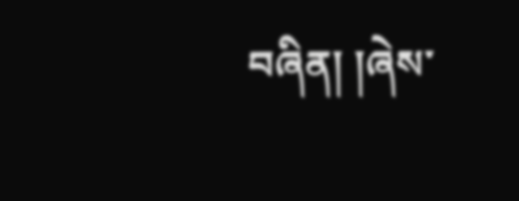བཞིན། །ཞེས་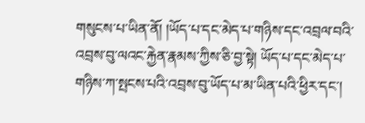གསུངས་པ་ཡིན་ནོ། །ཡོད་པ་དང་མེད་པ་གཉིས་དང་འབྲལ་བའི་འབྲས་བུ་ལའང་རྐྱེན་རྣམས་ཀྱིས་ཅི་བྱ་སྟེ། ཡོད་པ་དང་མེད་པ་གཉིས་ཀ་སྤངས་པའི་འབྲས་བུ་ཡོད་པ་མ་ཡིན་པའི་ཕྱིར་དང་།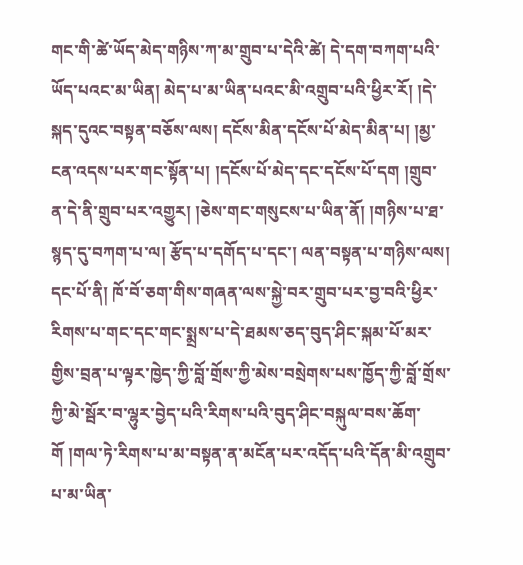གང་གི་ཚེ་ཡོད་མེད་གཉིས་ཀ་མ་གྲུབ་པ་དེའི་ཚེ། དེ་དག་བཀག་པའི་ཡོད་པའང་མ་ཡིན། མེད་པ་མ་ཡིན་པའང་མི་འགྲུབ་པའི་ཕྱིར་རོ། །དེ་སྐད་དུའང་བསྟན་བཅོས་ལས། དངོས་མིན་དངོས་པོ་མེད་མིན་པ། །མྱ་ངན་འདས་པར་གང་སྟོན་པ། །དངོས་པོ་མེད་དང་དངོས་པོ་དག །གྲུབ་ན་དེ་ནི་གྲུབ་པར་འགྱུར། །ཅེས་གང་གསུངས་པ་ཡིན་ནོ། །གཉིས་པ་ཐ་སྙད་དུ་བཀག་པ་ལ། རྩོད་པ་དགོད་པ་དང་། ལན་བསྟན་པ་གཉིས་ལས། དང་པོ་ནི། ཁོ་བོ་ཅག་གིས་གཞན་ལས་སྐྱེ་བར་གྲུབ་པར་བྱ་བའི་ཕྱིར་རིགས་པ་གང་དང་གང་སྨྲས་པ་དེ་ཐམས་ཅད་བུད་ཤིང་སྐམ་པོ་མར་གྱིས་བྲན་པ་ལྟར་ཁྱེད་ཀྱི་བློ་གྲོས་ཀྱི་མེས་བསྲེགས་པས་ཁྱོད་ཀྱི་བློ་གྲོས་ཀྱི་མེ་སྦོར་བ་ལྷུར་བྱེད་པའི་རིགས་པའི་བུད་ཤིང་བསྐུལ་བས་ཆོག་གོ །གལ་ཏེ་རིགས་པ་མ་བསྟན་ན་མངོན་པར་འདོད་པའི་དོན་མི་འགྲུབ་པ་མ་ཡིན་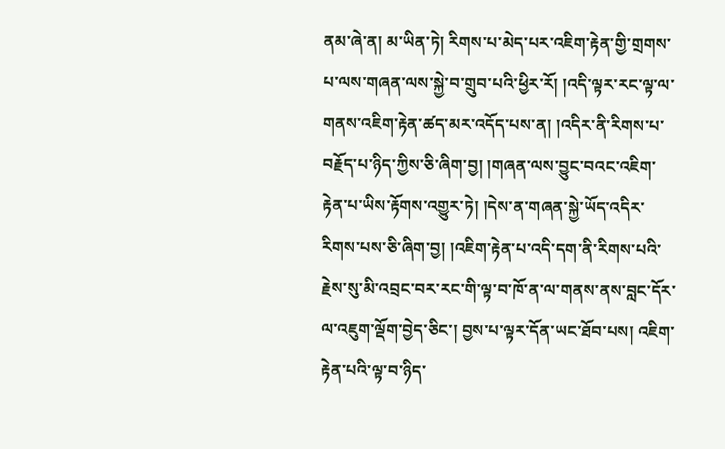ནམ་ཞེ་ན། མ་ཡིན་ཏེ། རིགས་པ་མེད་པར་འཇིག་རྟེན་གྱི་གྲགས་པ་ལས་གཞན་ལས་སྐྱེ་བ་གྲུབ་པའི་ཕྱིར་རོ། །འདི་ལྟར་རང་ལྟ་ལ་གནས་འཇིག་རྟེན་ཚད་མར་འདོད་པས་ན། །འདིར་ནི་རིགས་པ་བརྗོད་པ་ཉིད་ཀྱིས་ཅི་ཞིག་བྱ། །གཞན་ལས་བྱུང་བའང་འཇིག་རྟེན་པ་ཡིས་རྟོགས་འགྱུར་ཏེ། །དེས་ན་གཞན་སྐྱེ་ཡོད་འདིར་རིགས་པས་ཅི་ཞིག་བྱ། །འཇིག་རྟེན་པ་འདི་དག་ནི་རིགས་པའི་རྗེས་སུ་མི་འབྲང་བར་རང་གི་ལྟ་བ་ཁོ་ན་ལ་གནས་ནས་བླང་དོར་ལ་འཇུག་ལྡོག་བྱེད་ཅིང་། བྱས་པ་ལྟར་དོན་ཡང་ཐོབ་པས། འཇིག་རྟེན་པའི་ལྟ་བ་ཉིད་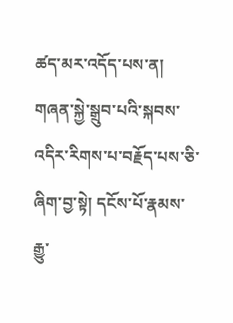ཚད་མར་འདོད་པས་ན། གཞན་སྐྱེ་སྒྲུབ་པའི་སྐབས་འདིར་རིགས་པ་བརྗོད་པས་ཅི་ཞིག་བྱ་སྟེ། དངོས་པོ་རྣམས་རྒྱུ་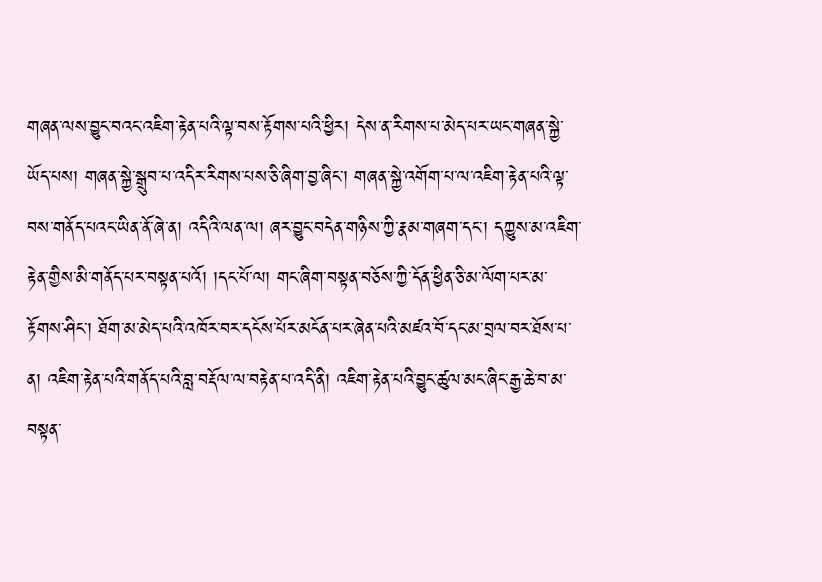གཞན་ལས་བྱུང་བའང་འཇིག་རྟེན་པའི་ལྟ་བས་རྟོགས་པའི་ཕྱིར། དེས་ན་རིགས་པ་མེད་པར་ཡང་གཞན་སྐྱེ་ཡོད་པས། གཞན་སྐྱེ་སྒྲུབ་པ་འདིར་རིགས་པས་ཅི་ཞིག་བྱ་ཞིང་། གཞན་སྐྱེ་འགོག་པ་ལ་འཇིག་རྟེན་པའི་ལྟ་བས་གནོད་པའང་ཡིན་ནོ་ཞེ་ན། འདིའི་ལན་ལ། ཞར་བྱུང་བདེན་གཉིས་ཀྱི་རྣམ་གཞག་དང་། དཀྱུས་མ་འཇིག་རྟེན་གྱིས་མི་གནོད་པར་བསྟན་པའོ། །དང་པོ་ལ། གང་ཞིག་བསྟན་བཅོས་ཀྱི་དོན་ཕྱིན་ཅི་མ་ལོག་པར་མ་རྟོགས་ཤིང་། ཐོག་མ་མེད་པའི་འཁོར་བར་དངོས་པོར་མངོན་པར་ཞེན་པའི་མཛའ་བོ་དང་མ་བྲལ་བར་ཐོས་པ་ན། འཇིག་རྟེན་པའི་གནོད་པའི་བླ་བརྡོལ་ལ་བརྟེན་པ་འདི་ནི། འཇིག་རྟེན་པའི་བྱུང་ཚུལ་མང་ཞིང་རྒྱ་ཆེ་བ་མ་བསྟན་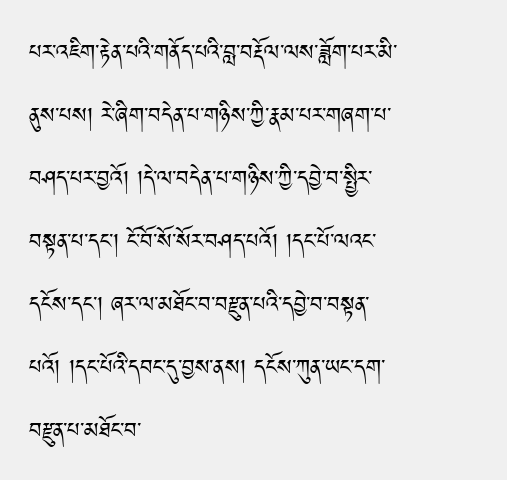པར་འཇིག་རྟེན་པའི་གནོད་པའི་བླ་བརྡོལ་ལས་ཟློག་པར་མི་ནུས་པས། རེ་ཞིག་བདེན་པ་གཉིས་ཀྱི་རྣམ་པར་གཞག་པ་བཤད་པར་བྱའོ། །དེ་ལ་བདེན་པ་གཉིས་ཀྱི་དབྱེ་བ་སྤྱིར་བསྟན་པ་དང་། ངོ་བོ་སོ་སོར་བཤད་པའོ། །དང་པོ་ལའང་དངོས་དང་། ཞར་ལ་མཐོང་བ་བརྫུན་པའི་དབྱེ་བ་བསྟན་པའོ། །དང་པོའི་དབང་དུ་བྱས་ནས། དངོས་ཀུན་ཡང་དག་བརྫུན་པ་མཐོང་བ་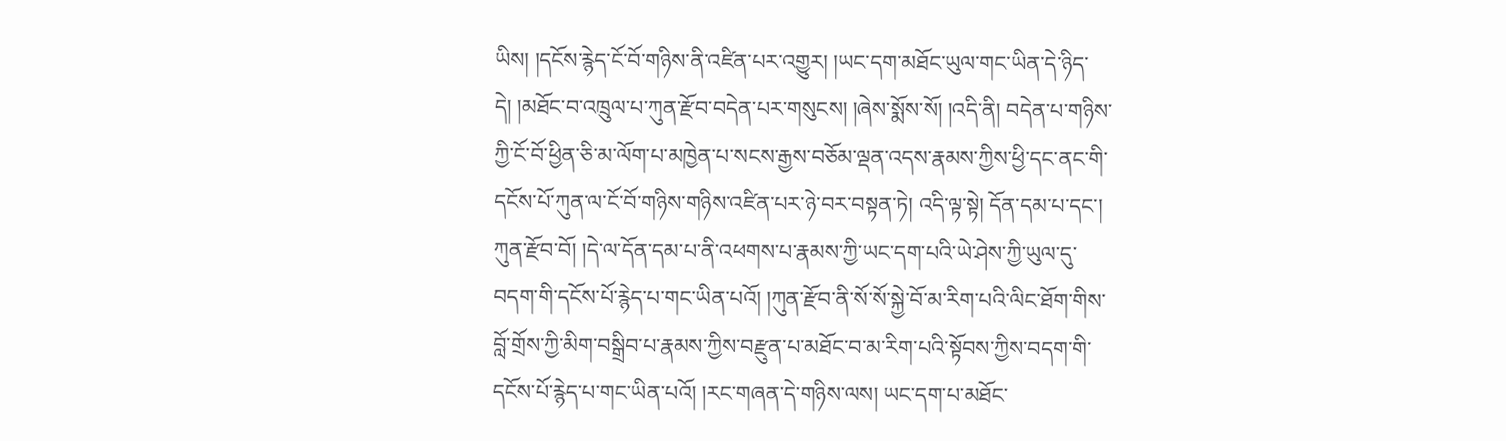ཡིས། །དངོས་རྙེད་ངོ་བོ་གཉིས་ནི་འཛིན་པར་འགྱུར། །ཡང་དག་མཐོང་ཡུལ་གང་ཡིན་དེ་ཉིད་དེ། །མཐོང་བ་འཁྲུལ་པ་ཀུན་རྫོབ་བདེན་པར་གསུངས། །ཞེས་སྨོས་སོ། །འདི་ནི། བདེན་པ་གཉིས་ཀྱི་ངོ་བོ་ཕྱིན་ཅི་མ་ལོག་པ་མཁྱེན་པ་སངས་རྒྱས་བཅོམ་ལྡན་འདས་རྣམས་ཀྱིས་ཕྱི་དང་ནང་གི་དངོས་པོ་ཀུན་ལ་ངོ་བོ་གཉིས་གཉིས་འཛིན་པར་ཉེ་བར་བསྟན་ཏེ། འདི་ལྟ་སྟེ། དོན་དམ་པ་དང་། ཀུན་རྫོབ་བོ། །དེ་ལ་དོན་དམ་པ་ནི་འཕགས་པ་རྣམས་ཀྱི་ཡང་དག་པའི་ཡེ་ཤེས་ཀྱི་ཡུལ་དུ་བདག་གི་དངོས་པོ་རྙེད་པ་གང་ཡིན་པའོ། །ཀུན་རྫོབ་ནི་སོ་སོ་སྐྱེ་བོ་མ་རིག་པའི་ལིང་ཐོག་གིས་བློ་གྲོས་ཀྱི་མིག་བསྒྲིབ་པ་རྣམས་ཀྱིས་བརྫུན་པ་མཐོང་བ་མ་རིག་པའི་སྟོབས་ཀྱིས་བདག་གི་དངོས་པོ་རྙེད་པ་གང་ཡིན་པའོ། །རང་གཞན་དེ་གཉིས་ལས། ཡང་དག་པ་མཐོང་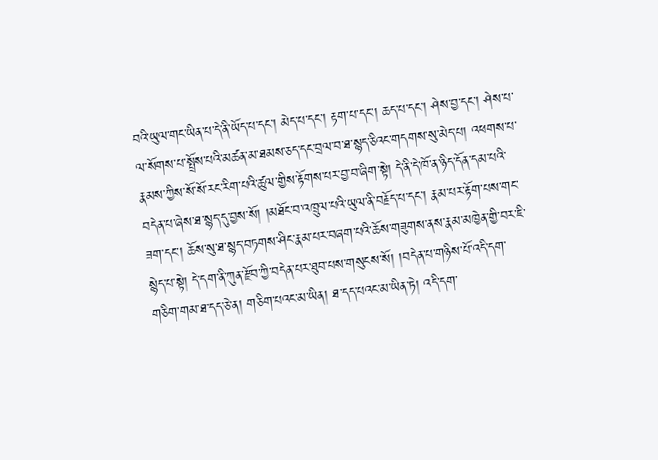བའི་ཡུལ་གང་ཡིན་པ་དེ་ནི་ཡོད་པ་དང་། མེད་པ་དང་། རྟག་པ་དང་། ཆད་པ་དང་། ཤེས་བྱ་དང་། ཤེས་པ་ལ་སོགས་པ་སྤྲོས་པའི་མཚན་མ་ཐམས་ཅད་དང་བྲལ་བ་ཐ་སྙད་ཅིའང་གདགས་སུ་མེད་པ། འཕགས་པ་རྣམས་ཀྱིས་སོ་སོ་རང་རིག་པའི་ཚུལ་གྱིས་རྟོགས་པར་བྱ་བ་ཞིག་སྟེ། དེ་ནི་དེ་ཁོ་ན་ཉིད་དོན་དམ་པའི་བདེན་པ་ཞེས་ཐ་སྙད་དུ་བྱས་སོ། །མཐོང་བ་འཁྲུལ་པའི་ཡུལ་ནི་བརྗོད་པ་དང་། རྣམ་པར་རྟོག་པས་གང་ཟག་དང་། ཆོས་སུ་ཐ་སྙད་བཏགས་ཤིང་རྣམ་པར་བཞག་པའི་ཆོས་གཟུགས་ནས་རྣམ་མཁྱེན་གྱི་བར་ཇི་སྙེད་པ་སྟེ། དེ་དག་ནི་ཀུན་རྫོབ་ཀྱི་བདེན་པར་ཐུབ་པས་གསུངས་སོ། །བདེན་པ་གཉིས་པོ་འདི་དག་གཅིག་གམ་ཐ་དད་ཅེ་ན། གཅིག་པའང་མ་ཡིན། ཐ་དད་པའང་མ་ཡིན་ཏེ། འདི་དག་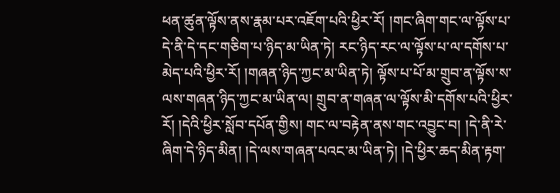ཕན་ཚུན་ལྟོས་ནས་རྣམ་པར་འཇོག་པའི་ཕྱིར་རོ། །གང་ཞིག་གང་ལ་ལྟོས་པ་དེ་ནི་དེ་དང་གཅིག་པ་ཉིད་མ་ཡིན་ཏེ། རང་ཉིད་རང་ལ་ལྟོས་པ་ལ་དགོས་པ་མེད་པའི་ཕྱིར་རོ། །གཞན་ཉིད་ཀྱང་མ་ཡིན་ཏེ། ལྟོས་པ་པོ་མ་གྲུབ་ན་ལྟོས་ས་ལས་གཞན་ཉིད་ཀྱང་མ་ཡིན་ལ། གྲུབ་ན་གཞན་ལ་ལྟོས་མི་དགོས་པའི་ཕྱིར་རོ། །དེའི་ཕྱིར་སློབ་དཔོན་གྱིས། གང་ལ་བརྟེན་ནས་གང་འབྱུང་བ། །དེ་ནི་རེ་ཞིག་དེ་ཉིད་མིན། །དེ་ལས་གཞན་པའང་མ་ཡིན་ཏེ། །དེ་ཕྱིར་ཆད་མིན་རྟག་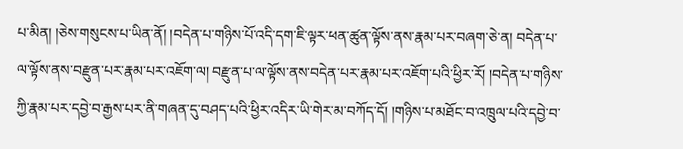པ་མིན། །ཅེས་གསུངས་པ་ཡིན་ནོ། །བདེན་པ་གཉིས་པོ་འདི་དག་ཇི་ལྟར་ཕན་ཚུན་ལྟོས་ནས་རྣམ་པར་བཞག་ཅེ་ན། བདེན་པ་ལ་ལྟོས་ནས་བརྫུན་པར་རྣམ་པར་འཇོག་ལ། བརྫུན་པ་ལ་ལྟོས་ནས་བདེན་པར་རྣམ་པར་འཇོག་པའི་ཕྱིར་རོ། །བདེན་པ་གཉིས་ཀྱི་རྣམ་པར་དབྱེ་བ་རྒྱས་པར་ནི་གཞན་དུ་བཤད་པའི་ཕྱིར་འདིར་ཡི་གེར་མ་བཀོད་དོ། །གཉིས་པ་མཐོང་བ་འཁྲུལ་པའི་དབྱེ་བ་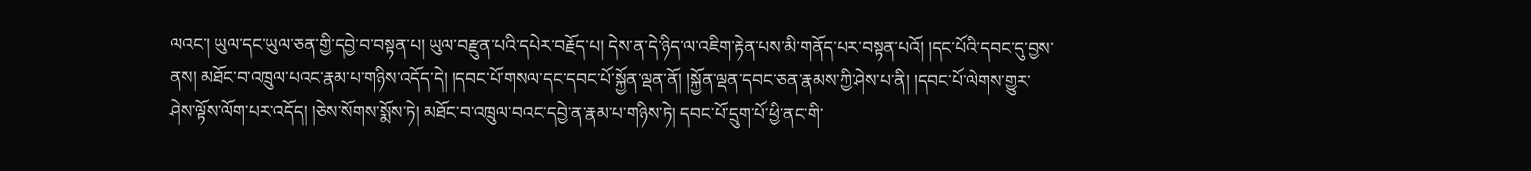ལའང་། ཡུལ་དང་ཡུལ་ཅན་གྱི་དབྱེ་བ་བསྟན་པ། ཡུལ་བརྫུན་པའི་དཔེར་བརྗོད་པ། དེས་ན་དེ་ཉིད་ལ་འཇིག་རྟེན་པས་མི་གནོད་པར་བསྟན་པའོ། །དང་པོའི་དབང་དུ་བྱས་ནས། མཐོང་བ་འཁྲུལ་པའང་རྣམ་པ་གཉིས་འདོད་དེ། །དབང་པོ་གསལ་དང་དབང་པོ་སྐྱོན་ལྡན་ནོ། །སྐྱོན་ལྡན་དབང་ཅན་རྣམས་ཀྱི་ཤེས་པ་ནི། །དབང་པོ་ལེགས་གྱུར་ཤེས་ལྟོས་ལོག་པར་འདོད། །ཅེས་སོགས་སྨོས་ཏེ། མཐོང་བ་འཁྲུལ་བའང་དབྱེ་ན་རྣམ་པ་གཉིས་ཏེ། དབང་པོ་དྲུག་པོ་ཕྱི་ནང་གི་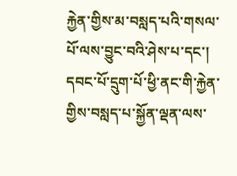རྐྱེན་གྱིས་མ་བསླད་པའི་གསལ་པོ་ལས་བྱུང་བའི་ཤེས་པ་དང་། དབང་པོ་དྲུག་པོ་ཕྱི་ནང་གི་རྐྱེན་གྱིས་བསླད་པ་སྐྱོན་ལྡན་ལས་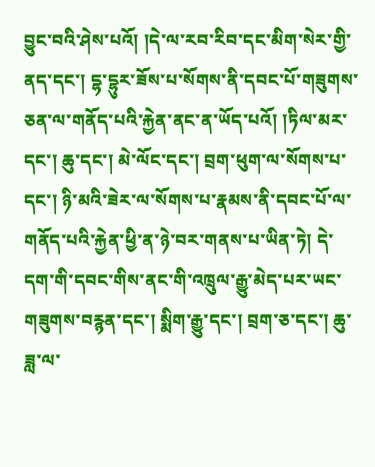བྱུང་བའི་ཤེས་པའོ། །དེ་ལ་རབ་རིབ་དང་མིག་སེར་གྱི་ནད་དང་། དྷ་དྷུར་ཟོས་པ་སོགས་ནི་དབང་པོ་གཟུགས་ཅན་ལ་གནོད་པའི་རྐྱེན་ནང་ན་ཡོད་པའོ། །ཏིལ་མར་དང་། ཆུ་དང་། མེ་ལོང་དང་། བྲག་ཕུག་ལ་སོགས་པ་དང་། ཉི་མའི་ཟེར་ལ་སོགས་པ་རྣམས་ནི་དབང་པོ་ལ་གནོད་པའི་རྐྱེན་ཕྱི་ན་ཉེ་བར་གནས་པ་ཡིན་ཏེ། དེ་དག་གི་དབང་གིས་ནང་གི་འཁྲུལ་རྒྱུ་མེད་པར་ཡང་གཟུགས་བརྙན་དང་། སྨིག་རྒྱུ་དང་། བྲག་ཅ་དང་། ཆུ་ཟླ་ལ་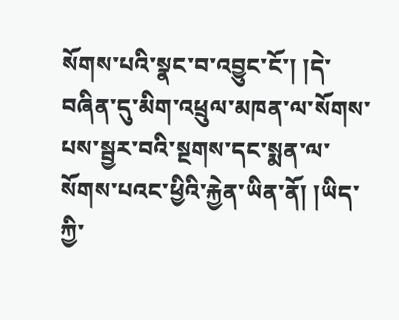སོགས་པའི་སྣང་བ་འབྱུང་ངོ་། །དེ་བཞིན་དུ་མིག་འཕྲུལ་མཁན་ལ་སོགས་པས་སྦྱར་བའི་སྔགས་དང་སྨན་ལ་སོགས་པའང་ཕྱིའི་རྐྱེན་ཡིན་ནོ། །ཡིད་ཀྱི་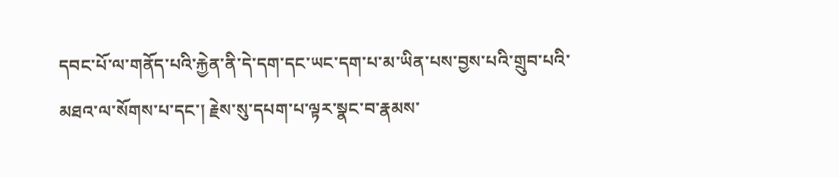དབང་པོ་ལ་གནོད་པའི་རྐྱེན་ནི་དེ་དག་དང་ཡང་དག་པ་མ་ཡིན་པས་བྱས་པའི་གྲུབ་པའི་མཐའ་ལ་སོགས་པ་དང་། རྗེས་སུ་དཔག་པ་ལྟར་སྣང་བ་རྣམས་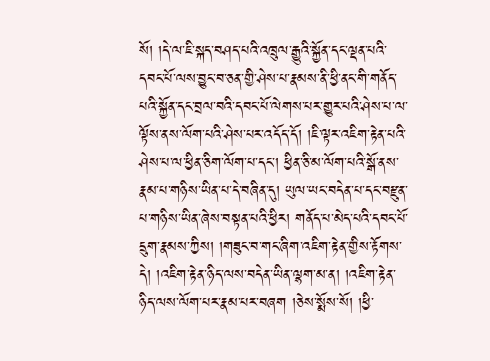སོ། །དེ་ལ་ཇི་སྐད་བཤད་པའི་འཁྲུལ་རྒྱུའི་སྐྱོན་དང་ལྡན་པའི་དབང་པོ་ལས་བྱུང་བ་ཅན་གྱི་ཤེས་པ་རྣམས་ནི་ཕྱི་ནང་གི་གནོད་པའི་སྐྱོན་དང་བྲལ་བའི་དབང་པོ་ལེགས་པར་གྱུར་པའི་ཤེས་པ་ལ་ལྟོས་ནས་ལོག་པའི་ཤེས་པར་འདོད་དོ། །ཇི་ལྟར་འཇིག་རྟེན་པའི་ཤེས་པ་ལ་ཕྱིན་ཅིག་ལོག་པ་དང་། ཕྱིན་ཅི་མ་ལོག་པའི་སྒོ་ནས་རྣམ་པ་གཉིས་ཡིན་པ་དེ་བཞིན་དུ། ཡུལ་ཡང་བདེན་པ་དང་བརྫུན་པ་གཉིས་ཡིན་ཞེས་བསྟན་པའི་ཕྱིར། གནོད་པ་མེད་པའི་དབང་པོ་དྲུག་རྣམས་ཀྱིས། །གཟུང་བ་གང་ཞིག་འཇིག་རྟེན་གྱིས་རྟོགས་དེ། །འཇིག་རྟེན་ཉིད་ལས་བདེན་ཡིན་ལྷག་མ་ན། །འཇིག་རྟེན་ཉིད་ལས་ལོག་པར་རྣམ་པར་བཞག །ཅེས་སྨོས་སོ། །ཕྱི་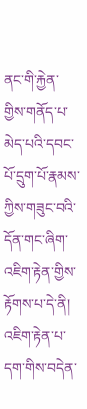ནང་གི་རྐྱེན་གྱིས་གནོད་པ་མེད་པའི་དབང་པོ་དྲུག་པོ་རྣམས་ཀྱིས་གཟུང་བའི་དོན་གང་ཞིག་འཇིག་རྟེན་གྱིས་རྟོགས་པ་དེ་ནི། འཇིག་རྟེན་པ་དག་གིས་བདེན་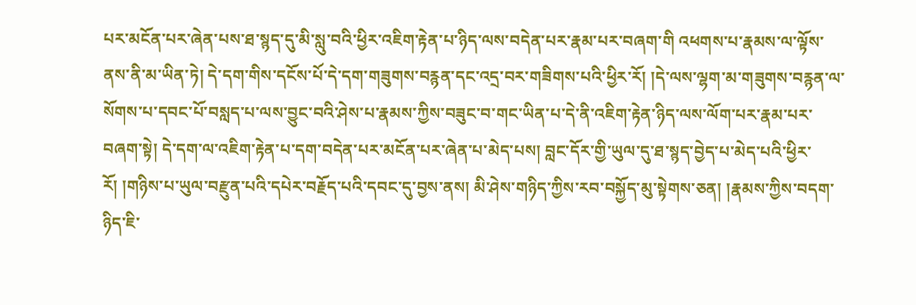པར་མངོན་པར་ཞེན་པས་ཐ་སྙད་དུ་མི་སླུ་བའི་ཕྱིར་འཇིག་རྟེན་པ་ཉིད་ལས་བདེན་པར་རྣམ་པར་བཞག་གི འཕགས་པ་རྣམས་ལ་ལྟོས་ནས་ནི་མ་ཡིན་ཏེ། དེ་དག་གིས་དངོས་པོ་དེ་དག་གཟུགས་བརྙན་དང་འདྲ་བར་གཟིགས་པའི་ཕྱིར་རོ། །དེ་ལས་ལྷག་མ་གཟུགས་བརྙན་ལ་སོགས་པ་དབང་པོ་བསླད་པ་ལས་བྱུང་བའི་ཤེས་པ་རྣམས་ཀྱིས་བཟུང་བ་གང་ཡིན་པ་དེ་ནི་འཇིག་རྟེན་ཉིད་ལས་ལོག་པར་རྣམ་པར་བཞག་སྟེ། དེ་དག་ལ་འཇིག་རྟེན་པ་དག་བདེན་པར་མངོན་པར་ཞེན་པ་མེད་པས། བླང་དོར་གྱི་ཡུལ་དུ་ཐ་སྙད་བྱེད་པ་མེད་པའི་ཕྱིར་རོ། །གཉིས་པ་ཡུལ་བརྫུན་པའི་དཔེར་བརྗོད་པའི་དབང་དུ་བྱས་ནས། མི་ཤེས་གཉིད་ཀྱིས་རབ་བསྐྱོད་མུ་སྟེགས་ཅན། །རྣམས་ཀྱིས་བདག་ཉིད་ཇི་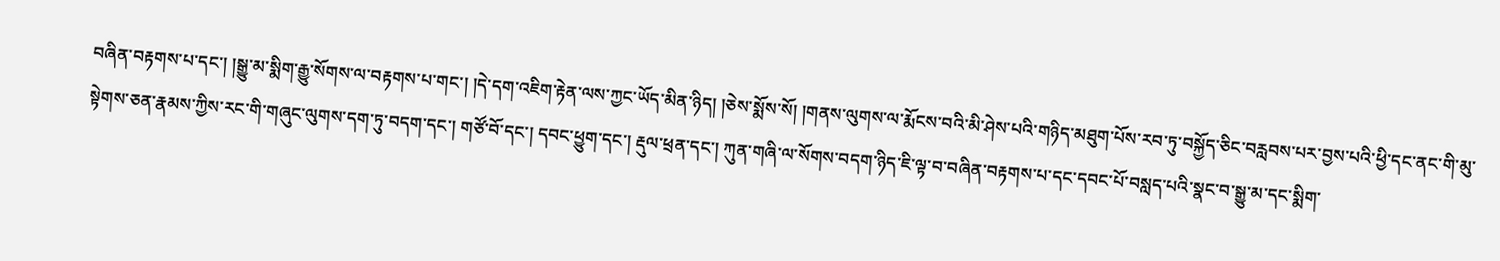བཞིན་བརྟགས་པ་དང་། །སྒྱུ་མ་སྨིག་རྒྱུ་སོགས་ལ་བརྟགས་པ་གང་། །དེ་དག་འཇིག་རྟེན་ལས་ཀྱང་ཡོད་མིན་ཉིད། །ཅེས་སྨོས་སོ། །གནས་ལུགས་ལ་རྨོངས་བའི་མི་ཤེས་པའི་གཉིད་མཐུག་པོས་རབ་ཏུ་བསྐྱོད་ཅིང་བརླབས་པར་བྱས་པའི་ཕྱི་དང་ནང་གི་མུ་སྟེགས་ཅན་རྣམས་ཀྱིས་རང་གི་གཞུང་ལུགས་དག་ཏུ་བདག་དང་། གཙོ་བོ་དང་། དབང་ཕྱུག་དང་། རྡུལ་ཕྲན་དང་། ཀུན་གཞི་ལ་སོགས་བདག་ཉིད་ཇི་ལྟ་བ་བཞིན་བརྟགས་པ་དང་དབང་པོ་བསླད་པའི་སྣང་བ་སྒྱུ་མ་དང་སྨིག་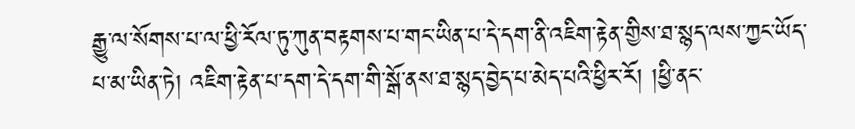རྒྱུ་ལ་སོགས་པ་ལ་ཕྱི་རོལ་ཏུ་ཀུན་བརྟགས་པ་གང་ཡིན་པ་དེ་དག་ནི་འཇིག་རྟེན་གྱིས་ཐ་སྙད་ལས་ཀྱང་ཡོད་པ་མ་ཡིན་ཏེ། འཇིག་རྟེན་པ་དག་དེ་དག་གི་སྒོ་ནས་ཐ་སྙད་བྱེད་པ་མེད་པའི་ཕྱིར་རོ། །ཕྱི་ནང་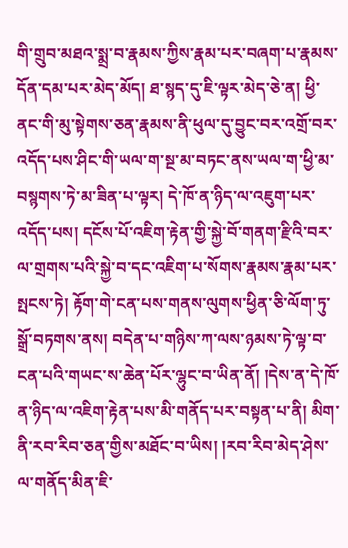གི་གྲུབ་མཐའ་སྨྲ་བ་རྣམས་ཀྱིས་རྣམ་པར་བཞག་པ་རྣམས་དོན་དམ་པར་མེད་མོད། ཐ་སྙད་དུ་ཇི་ལྟར་མེད་ཅེ་ན། ཕྱི་ནང་གི་མུ་སྟེགས་ཅན་རྣམས་ནི་ཕུལ་དུ་བྱུང་བར་འགྲོ་བར་འདོད་པས་ཤིང་གི་ཡལ་ག་སྔ་མ་བཏང་ནས་ཡལ་ག་ཕྱི་མ་བསྙགས་ཏེ་མ་ཟིན་པ་ལྟར། དེ་ཁོ་ན་ཉིད་ལ་འཇུག་པར་འདོད་པས། དངོས་པོ་འཇིག་རྟེན་གྱི་སྐྱེ་བོ་གནག་རྫིའི་བར་ལ་གྲགས་པའི་སྐྱེ་བ་དང་འཇིག་པ་སོགས་རྣམས་རྣམ་པར་སྤངས་ཏེ། རྟོག་གེ་ངན་པས་གནས་ལུགས་ཕྱིན་ཅི་ལོག་ཏུ་སྒྲོ་བཏགས་ནས། བདེན་པ་གཉིས་ཀ་ལས་ཉམས་ཏེ་ལྟ་བ་ངན་པའི་གཡང་ས་ཆེན་པོར་ལྷུང་བ་ཡིན་ནོ། །དེས་ན་དེ་ཁོ་ན་ཉིད་ལ་འཇིག་རྟེན་པས་མི་གནོད་པར་བསྟན་པ་ནི། མིག་ནི་རབ་རིབ་ཅན་གྱིས་མཐོང་བ་ཡིས། །རབ་རིབ་མེད་ཤེས་ལ་གནོད་མིན་ཇི་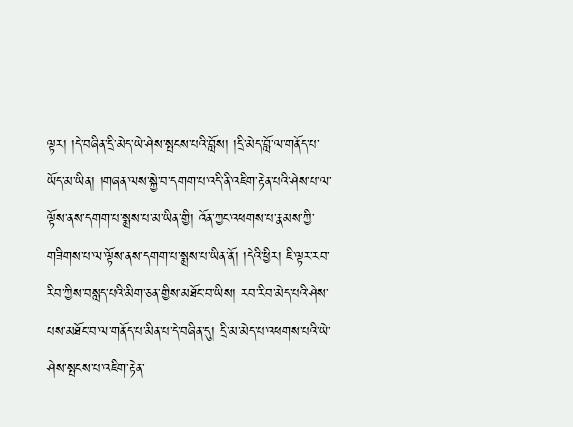ལྟར། །དེ་བཞིན་དྲི་མེད་ཡེ་ཤེས་སྤངས་པའི་བློས། །དྲི་མེད་བློ་ལ་གནོད་པ་ཡོད་མ་ཡིན། །གཞན་ལས་སྐྱེ་བ་དགག་པ་འདི་ནི་འཇིག་རྟེན་པའི་ཤེས་པ་ལ་ལྟོས་ནས་དགག་པ་སྨྲས་པ་མ་ཡིན་གྱི། འོན་ཀྱང་འཕགས་པ་རྣམས་ཀྱི་གཟིགས་པ་ལ་ལྟོས་ནས་དགག་པ་སྨྲས་པ་ཡིན་ནོ། །དེའི་ཕྱིར། ཇི་ལྟར་རབ་རིབ་ཀྱིས་བསླད་པའི་མིག་ཅན་གྱིས་མཐོང་བ་ཡིས། རབ་རིབ་མེད་པའི་ཤེས་པས་མཐོང་བ་ལ་གནོད་པ་མིན་པ་དེ་བཞིན་དུ། དྲི་མ་མེད་པ་འཕགས་པའི་ཡེ་ཤེས་སྤངས་པ་འཇིག་རྟེན་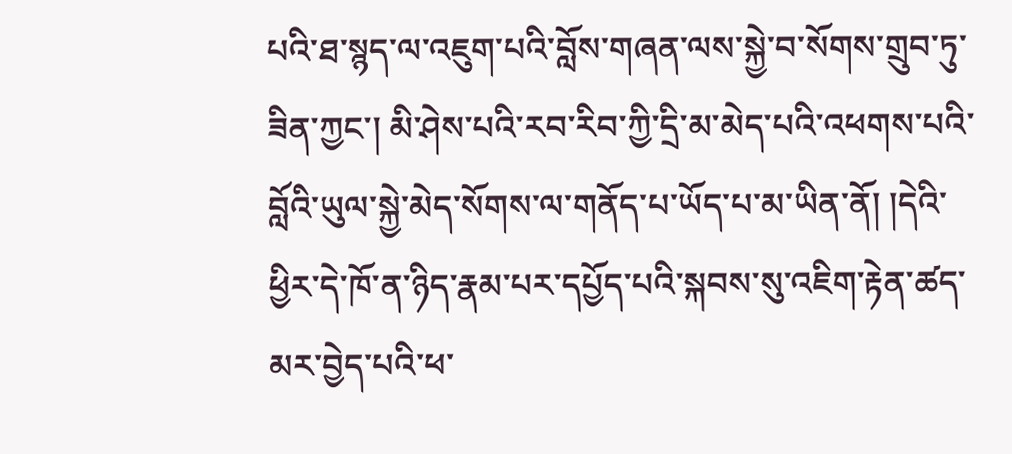པའི་ཐ་སྙད་ལ་འཇུག་པའི་བློས་གཞན་ལས་སྐྱེ་བ་སོགས་གྲུབ་ཏུ་ཟིན་ཀྱང་། མི་ཤེས་པའི་རབ་རིབ་ཀྱི་དྲི་མ་མེད་པའི་འཕགས་པའི་བློའི་ཡུལ་སྐྱེ་མེད་སོགས་ལ་གནོད་པ་ཡོད་པ་མ་ཡིན་ནོ། །དེའི་ཕྱིར་དེ་ཁོ་ན་ཉིད་རྣམ་པར་དཔྱོད་པའི་སྐབས་སུ་འཇིག་རྟེན་ཚད་མར་བྱེད་པའི་ཕ་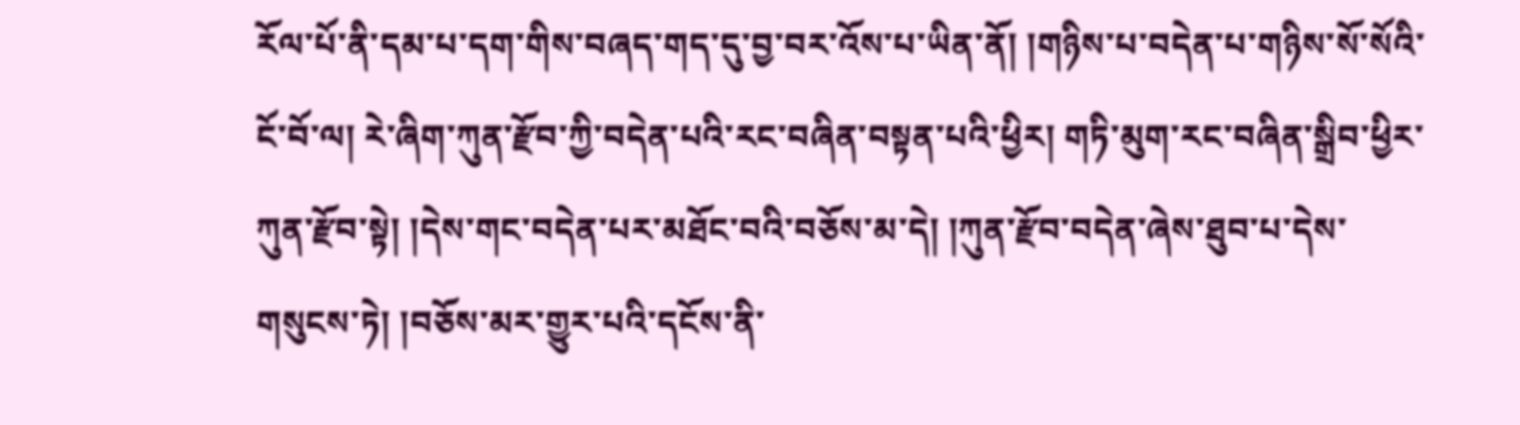རོལ་པོ་ནི་དམ་པ་དག་གིས་བཞད་གད་དུ་བྱ་བར་འོས་པ་ཡིན་ནོ། །གཉིས་པ་བདེན་པ་གཉིས་སོ་སོའི་ངོ་བོ་ལ། རེ་ཞིག་ཀུན་རྫོབ་ཀྱི་བདེན་པའི་རང་བཞིན་བསྟན་པའི་ཕྱིར། གཏི་མུག་རང་བཞིན་སྒྲིབ་ཕྱིར་ཀུན་རྫོབ་སྟེ། །དེས་གང་བདེན་པར་མཐོང་བའི་བཅོས་མ་དེ། །ཀུན་རྫོབ་བདེན་ཞེས་ཐུབ་པ་དེས་གསུངས་ཏེ། །བཅོས་མར་གྱུར་པའི་དངོས་ནི་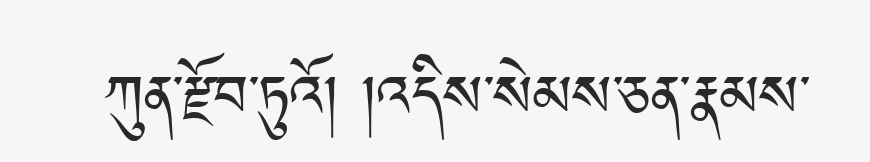ཀུན་རྫོབ་ཏུའོ། །འདིས་སེམས་ཅན་རྣམས་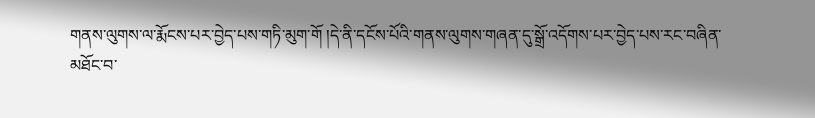གནས་ལུགས་ལ་རྨོངས་པར་བྱེད་པས་གཏི་མུག་གོ །དེ་ནི་དངོས་པོའི་གནས་ལུགས་གཞན་དུ་སྒྲོ་འདོགས་པར་བྱེད་པས་རང་བཞིན་མཐོང་བ་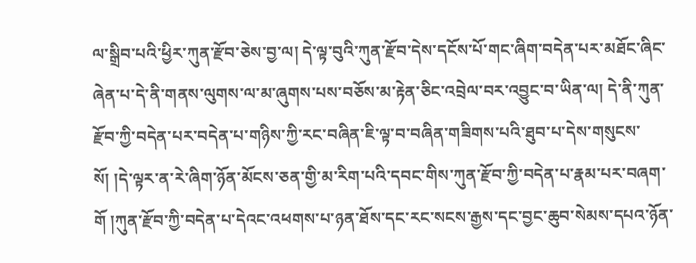ལ་སྒྲིབ་པའི་ཕྱིར་ཀུན་རྫོབ་ཅེས་བྱ་ལ། དེ་ལྟ་བུའི་ཀུན་རྫོབ་དེས་དངོས་པོ་གང་ཞིག་བདེན་པར་མཐོང་ཞིང་ཞེན་པ་དེ་ནི་གནས་ལུགས་ལ་མ་ཞུགས་པས་བཅོས་མ་རྟེན་ཅིང་འབྲེལ་བར་འབྱུང་བ་ཡིན་ལ། དེ་ནི་ཀུན་རྫོབ་ཀྱི་བདེན་པར་བདེན་པ་གཉིས་ཀྱི་རང་བཞིན་ཇི་ལྟ་བ་བཞིན་གཟིགས་པའི་ཐུབ་པ་དེས་གསུངས་སོ། །དེ་ལྟར་ན་རེ་ཞིག་ཉོན་མོངས་ཅན་གྱི་མ་རིག་པའི་དབང་གིས་ཀུན་རྫོབ་ཀྱི་བདེན་པ་རྣམ་པར་བཞག་གོ །ཀུན་རྫོབ་ཀྱི་བདེན་པ་དེའང་འཕགས་པ་ཉན་ཐོས་དང་རང་སངས་རྒྱས་དང་བྱང་ཆུབ་སེམས་དཔའ་ཉོན་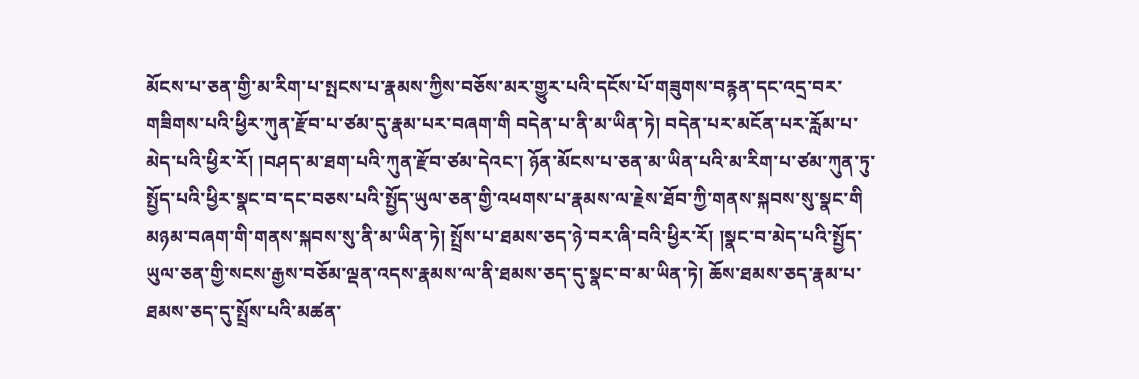མོངས་པ་ཅན་གྱི་མ་རིག་པ་སྤངས་པ་རྣམས་ཀྱིས་བཅོས་མར་གྱུར་པའི་དངོས་པོ་གཟུགས་བརྙན་དང་འདྲ་བར་གཟིགས་པའི་ཕྱིར་ཀུན་རྫོབ་པ་ཙམ་དུ་རྣམ་པར་བཞག་གི བདེན་པ་ནི་མ་ཡིན་ཏེ། བདེན་པར་མངོན་པར་རློམ་པ་མེད་པའི་ཕྱིར་རོ། །བཤད་མ་ཐག་པའི་ཀུན་རྫོབ་ཙམ་དེའང་། ཉོན་མོངས་པ་ཅན་མ་ཡིན་པའི་མ་རིག་པ་ཙམ་ཀུན་ཏུ་སྤྱོད་པའི་ཕྱིར་སྣང་བ་དང་བཅས་པའི་སྤྱོད་ཡུལ་ཅན་གྱི་འཕགས་པ་རྣམས་ལ་རྗེས་ཐོབ་ཀྱི་གནས་སྐབས་སུ་སྣང་གི མཉམ་བཞག་གི་གནས་སྐབས་སུ་ནི་མ་ཡིན་ཏེ། སྤྲོས་པ་ཐམས་ཅད་ཉེ་བར་ཞི་བའི་ཕྱིར་རོ། །སྣང་བ་མེད་པའི་སྤྱོད་ཡུལ་ཅན་གྱི་སངས་རྒྱས་བཅོམ་ལྡན་འདས་རྣམས་ལ་ནི་ཐམས་ཅད་དུ་སྣང་བ་མ་ཡིན་ཏེ། ཆོས་ཐམས་ཅད་རྣམ་པ་ཐམས་ཅད་དུ་སྤྲོས་པའི་མཚན་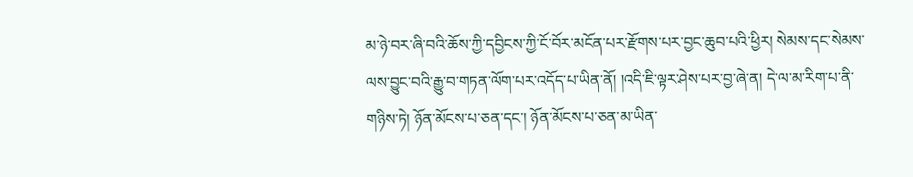མ་ཉེ་བར་ཞི་བའི་ཆོས་ཀྱི་དབྱིངས་ཀྱི་ངོ་བོར་མངོན་པར་རྫོགས་པར་བྱང་ཆུབ་པའི་ཕྱིར། སེམས་དང་སེམས་ལས་བྱུང་བའི་རྒྱུ་བ་གཏན་ལོག་པར་འདོད་པ་ཡིན་ནོ། །འདི་ཇི་ལྟར་ཤེས་པར་བྱ་ཞེ་ན། དེ་ལ་མ་རིག་པ་ནི་གཉིས་ཏེ། ཉོན་མོངས་པ་ཅན་དང་། ཉོན་མོངས་པ་ཅན་མ་ཡིན་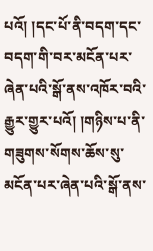པའོ། །དང་པོ་ནི་བདག་དང་བདག་གི་བར་མངོན་པར་ཞེན་པའི་སྒོ་ནས་འཁོར་བའི་རྒྱུར་གྱུར་པའོ། །གཉིས་པ་ནི་གཟུགས་སོགས་ཆོས་སུ་མངོན་པར་ཞེན་པའི་སྒོ་ནས་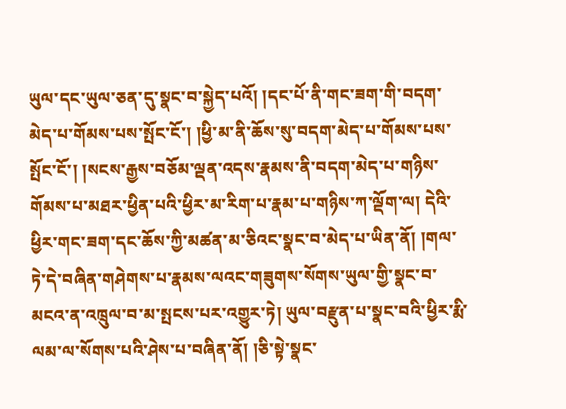ཡུལ་དང་ཡུལ་ཅན་དུ་སྣང་བ་སྐྱེད་པའོ། །དང་པོ་ནི་གང་ཟག་གི་བདག་མེད་པ་གོམས་པས་སྤོང་ངོ་། །ཕྱི་མ་ནི་ཆོས་སུ་བདག་མེད་པ་གོམས་པས་སྤོང་ངོ་། །སངས་རྒྱས་བཅོམ་ལྡན་འདས་རྣམས་ནི་བདག་མེད་པ་གཉིས་གོམས་པ་མཐར་ཕྱིན་པའི་ཕྱིར་མ་རིག་པ་རྣམ་པ་གཉིས་ཀ་ལྡོག་ལ། དེའི་ཕྱིར་གང་ཟག་དང་ཆོས་ཀྱི་མཚན་མ་ཅིའང་སྣང་བ་མེད་པ་ཡིན་ནོ། །གལ་ཏེ་དེ་བཞིན་གཤེགས་པ་རྣམས་ལའང་གཟུགས་སོགས་ཡུལ་གྱི་སྣང་བ་མངའ་ན་འཁྲུལ་བ་མ་སྤངས་པར་འགྱུར་ཏེ། ཡུལ་བརྫུན་པ་སྣང་བའི་ཕྱིར་རྨི་ལམ་ལ་སོགས་པའི་ཤེས་པ་བཞིན་ནོ། །ཅི་སྟེ་སྣང་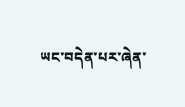ཡང་བདེན་པར་ཞེན་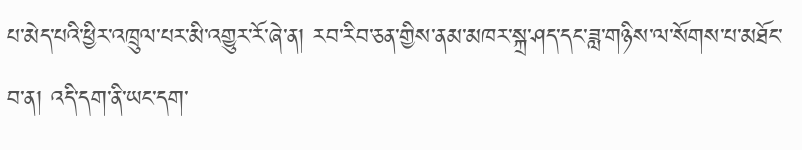པ་མེད་པའི་ཕྱིར་འཁྲུལ་པར་མི་འགྱུར་རོ་ཞེ་ན། རབ་རིབ་ཅན་གྱིས་ནམ་མཁར་སྐྲ་ཤད་དང་ཟླ་གཉིས་ལ་སོགས་པ་མཐོང་བ་ན། འདི་དག་ནི་ཡང་དག་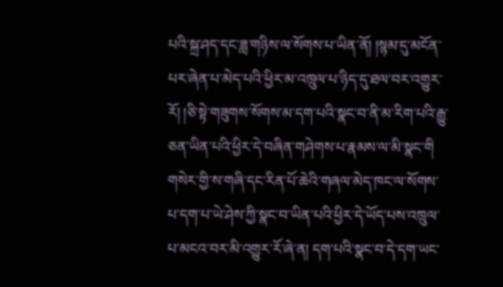པའི་སྐྲ་ཤད་དང་ཟླ་གཉིས་ལ་སོགས་པ་ཡིན་ནོ། །སྙམ་དུ་མངོན་པར་ཞེན་པ་མེད་པའི་ཕྱིར་མ་འཁྲུལ་པ་ཉིད་དུ་ཐལ་བར་འགྱུར་རོ། །ཅི་སྟེ་གཟུགས་སོགས་མ་དག་པའི་སྣང་བ་ནི་མ་རིག་པའི་རྒྱུ་ཅན་ཡིན་པའི་ཕྱིར་དེ་བཞིན་གཤེགས་པ་རྣམས་ལ་མི་སྣང་གི གསེར་གྱི་ས་གཞི་དང་རིན་པོ་ཆེའི་གཞལ་མེད་ཁང་ལ་སོགས་པ་དག་པ་ཡེ་ཤེས་ཀྱི་སྣང་བ་ཡིན་པའི་ཕྱིར་དེ་ཡོད་པས་འཁྲུལ་པ་མངའ་བར་མི་འགྱུར་རོ་ཞེ་ན། དག་པའི་སྣང་བ་དེ་དག་ཡང་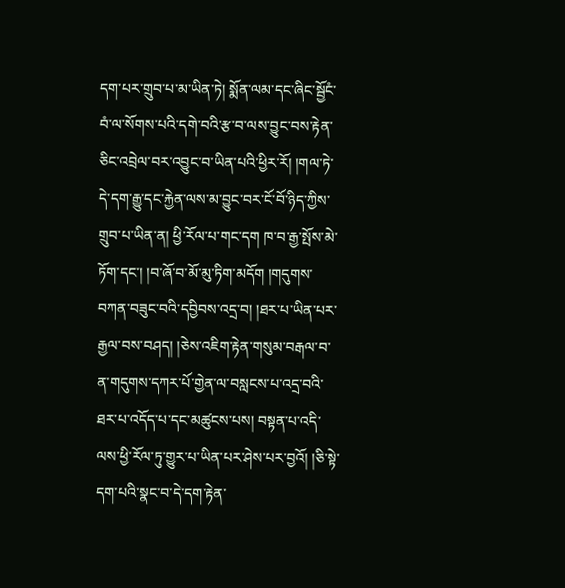དག་པར་གྲུབ་པ་མ་ཡིན་ཏེ། སྨོན་ལམ་དང་ཞིང་སྦྱོངཾ་བཾ་ལ་སོགས་པའི་དགེ་བའི་རྩ་བ་ལས་བྱུང་བས་རྟེན་ཅིང་འབྲེལ་བར་འབྱུང་བ་ཡིན་པའི་ཕྱིར་རོ། །གལ་ཏེ་དེ་དག་རྒྱུ་དང་རྐྱེན་ལས་མ་བྱུང་བར་ངོ་བོ་ཉིད་ཀྱིས་གྲུབ་པ་ཡིན་ན། ཕྱི་རོལ་པ་གང་དག ཁ་བ་རྒྱ་སྤོས་མེ་ཏོག་དང་། །བ་ཞོ་བ་མོ་མུ་ཏིག་མདོག །གདུགས་བཀན་བཟུང་བའི་དབྱིབས་འདྲ་བ། །ཐར་པ་ཡིན་པར་རྒྱལ་བས་བཤད། །ཅེས་འཇིག་རྟེན་གསུམ་བརྒལ་བ་ན་གདུགས་དཀར་པོ་གྱེན་ལ་བསླངས་པ་འདྲ་བའི་ཐར་པ་འདོད་པ་དང་མཚུངས་པས། བསྟན་པ་འདི་ལས་ཕྱི་རོལ་ཏུ་གྱུར་པ་ཡིན་པར་ཤེས་པར་བྱའོ། །ཅི་སྟེ་དག་པའི་སྣང་བ་དེ་དག་རྟེན་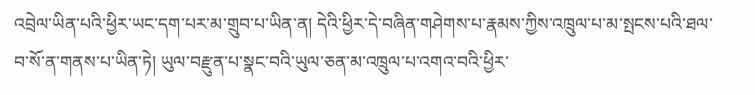འབྲེལ་ཡིན་པའི་ཕྱིར་ཡང་དག་པར་མ་གྲུབ་པ་ཡིན་ན། དེའི་ཕྱིར་དེ་བཞིན་གཤེགས་པ་རྣམས་ཀྱིས་འཁྲུལ་པ་མ་སྤངས་པའི་ཐལ་བ་སོ་ན་གནས་པ་ཡིན་ཏེ། ཡུལ་བརྫུན་པ་སྣང་བའི་ཡུལ་ཅན་མ་འཁྲུལ་པ་འགའ་བའི་ཕྱིར་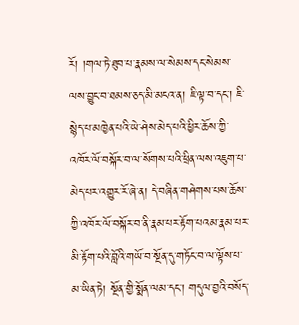རོ། །གལ་ཏེ་ཐུབ་པ་རྣམས་ལ་སེམས་དང་སེམས་ལས་བྱུང་བ་ཐམས་ཅད་མི་མངའ་ན། ཇི་ལྟ་བ་དང་། ཇི་སྙེད་པ་མཁྱེན་པའི་ཡེ་ཤེས་མེད་པའི་ཕྱིར་ཆོས་ཀྱི་འཁོར་ལོ་བསྐོར་བ་ལ་སོགས་པའི་ཕྲིན་ལས་འཇུག་པ་མེད་པར་འགྱུར་རོ་ཞེ་ན། དེ་བཞིན་གཤེགས་པས་ཆོས་ཀྱི་འཁོར་ལོ་བསྐོར་བ་ནི་རྣམ་པར་རྟོག་པའམ་རྣམ་པར་མི་རྟོག་པའི་བློའི་གཡོ་བ་སྔོན་དུ་གཏོང་བ་ལ་ལྟོས་པ་མ་ཡིན་ཏེ། སྔོན་གྱི་སྨོན་ལམ་དང་། གདུལ་བྱའི་བསོད་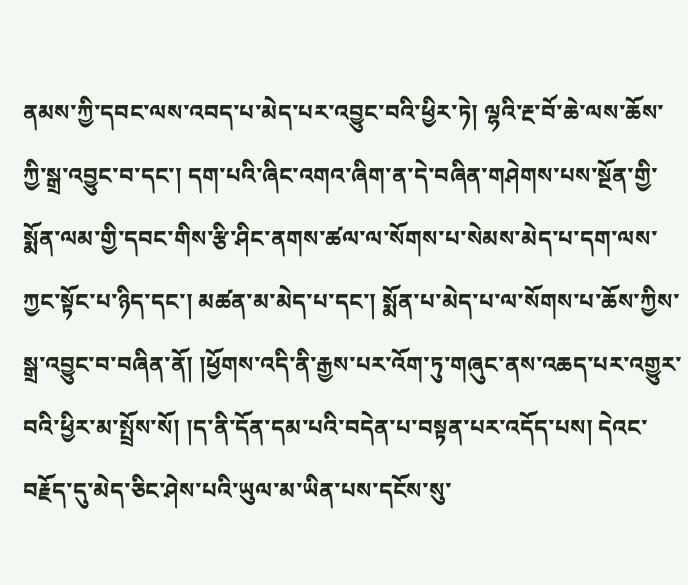ནམས་ཀྱི་དབང་ལས་འབད་པ་མེད་པར་འབྱུང་བའི་ཕྱིར་ཏེ། ལྷའི་རྔ་བོ་ཆེ་ལས་ཆོས་ཀྱི་སྒྲ་འབྱུང་བ་དང་། དག་པའི་ཞིང་འགའ་ཞིག་ན་དེ་བཞིན་གཤེགས་པས་སྔོན་གྱི་སྨོན་ལམ་གྱི་དབང་གིས་རྩི་ཤིང་ནགས་ཚལ་ལ་སོགས་པ་སེམས་མེད་པ་དག་ལས་ཀྱང་སྟོང་པ་ཉིད་དང་། མཚན་མ་མེད་པ་དང་། སྨོན་པ་མེད་པ་ལ་སོགས་པ་ཆོས་ཀྱིས་སྒྲ་འབྱུང་བ་བཞིན་ནོ། །ཕྱོགས་འདི་ནི་རྒྱས་པར་འོག་ཏུ་གཞུང་ནས་འཆད་པར་འགྱུར་བའི་ཕྱིར་མ་སྤྲོས་སོ། །ད་ནི་དོན་དམ་པའི་བདེན་པ་བསྟན་པར་འདོད་པས། དེའང་བརྗོད་དུ་མེད་ཅིང་ཤེས་པའི་ཡུལ་མ་ཡིན་པས་དངོས་སུ་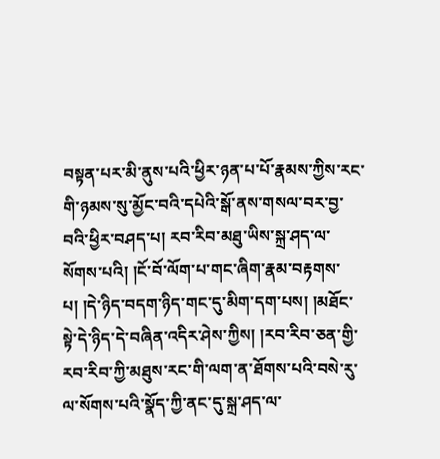བསྟན་པར་མི་ནུས་པའི་ཕྱིར་ཉན་པ་པོ་རྣམས་ཀྱིས་རང་གི་ཉམས་སུ་མྱོང་བའི་དཔེའི་སྒོ་ནས་གསལ་བར་བྱ་བའི་ཕྱིར་བཤད་པ། རབ་རིབ་མཐུ་ཡིས་སྐྲ་ཤད་ལ་སོགས་པའི། །ངོ་བོ་ལོག་པ་གང་ཞིག་རྣམ་བརྟགས་པ། །དེ་ཉིད་བདག་ཉིད་གང་དུ་མིག་དག་པས། །མཐོང་སྟེ་དེ་ཉིད་དེ་བཞིན་འདིར་ཤེས་ཀྱིས། །རབ་རིབ་ཅན་གྱི་རབ་རིབ་ཀྱི་མཐུས་རང་གི་ལག་ན་ཐོགས་པའི་བསེ་རུ་ལ་སོགས་པའི་སྣོད་ཀྱི་ནང་དུ་སྐྲ་ཤད་ལ་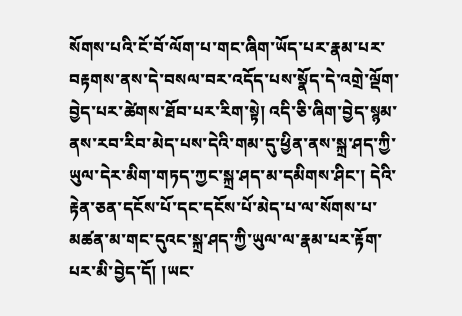སོགས་པའི་ངོ་བོ་ལོག་པ་གང་ཞིག་ཡོད་པར་རྣམ་པར་བརྟགས་ནས་དེ་བསལ་བར་འདོད་པས་སྣོད་དེ་འགྲེ་ལྡོག་བྱེད་པར་ཚེགས་ཐོབ་པར་རིག་སྟེ། འདི་ཅི་ཞིག་བྱེད་སྙམ་ནས་རབ་རིབ་མེད་པས་དེའི་གམ་དུ་ཕྱིན་ནས་སྐྲ་ཤད་ཀྱི་ཡུལ་དེར་མིག་གཏད་ཀྱང་སྐྲ་ཤད་མ་དམིགས་ཤིང་། དེའི་རྟེན་ཅན་དངོས་པོ་དང་དངོས་པོ་མེད་པ་ལ་སོགས་པ་མཚན་མ་གང་དུའང་སྐྲ་ཤད་ཀྱི་ཡུལ་ལ་རྣམ་པར་རྟོག་པར་མི་བྱེད་དོ། །ཡང་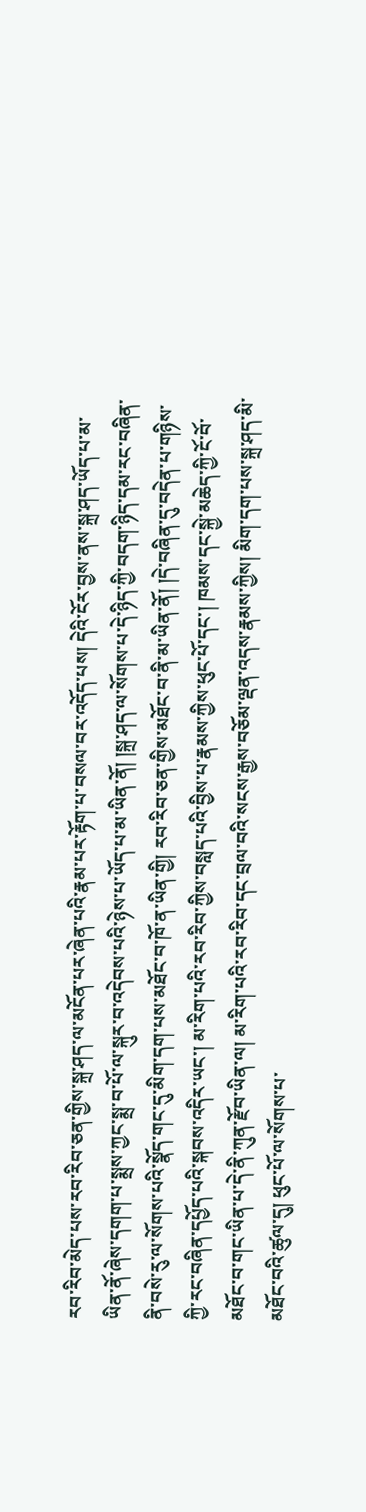རབ་རིབ་མེད་པས་རབ་རིབ་ཅན་གྱིས་སྐྲ་ཤད་ལ་མངོན་པར་ཞེན་པའི་རྣམ་པར་རྟོག་པ་བསལ་བར་འདོད་པས། དེའི་ངོར་བྱས་ནས་སྐྲ་ཤད་ཡོད་པ་མ་ཡིན་ནོ་ཞེས་དགག་པ་སྨྲས་ཀྱང་སྨྲ་བ་པོ་ལ་སྐུར་བ་འདེབས་པའི་ཉེས་པ་ཡོད་པ་མ་ཡིན་ནོ། །སྐྲ་ཤད་ལ་སོགས་པ་དེ་ཉིད་ཀྱི་བདག་ཉིད་དམ་རང་བཞིན་ནི་བསེ་རུ་ལ་སོགས་པའི་སྣོད་གང་དུ་མིག་དག་པས་མཐོང་བ་ཁོ་ན་ཡིན་གྱི། རབ་རིབ་ཅན་གྱིས་མཐོང་བ་ནི་མ་ཡིན་ནོ། །དེ་བཞིན་དུ་བདེན་པ་གཉིས་ཀྱི་རང་བཞིན་དཔྱོད་པའི་སྐབས་འདིར་ཡང་། མ་རིག་པའི་རབ་རིབ་ཀྱིས་བསླད་པའི་བྱིས་པ་རྣམས་ཀྱིས་ཕུང་པོ་དང་། ཁམས་དང་སྐྱེ་མཆེད་ཀྱི་ངོ་བོ་མཐོང་བ་གང་ཡིན་པ་དེ་ནི་ཀུན་རྫོབ་ཡིན་ལ། མ་རིག་པའི་རབ་རིབ་དང་བྲལ་བའི་སངས་རྒྱས་བཅོམ་ལྡན་འདས་རྣམས་ཀྱིས། མིག་དག་པས་སྐྲ་ཤད་མི་མཐོང་བའི་ཚུལ་དུ། ཕུང་པོ་ལ་སོགས་པ་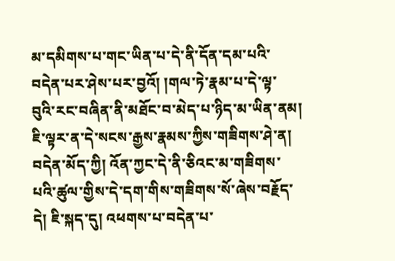མ་དམིགས་པ་གང་ཡིན་པ་དེ་ནི་དོན་དམ་པའི་བདེན་པར་ཤེས་པར་བྱའོ། །གལ་ཏེ་རྣམ་པ་དེ་ལྟ་བུའི་རང་བཞིན་ནི་མཐོང་བ་མེད་པ་ཉིད་མ་ཡིན་ནམ། ཇི་ལྟར་ན་དེ་སངས་རྒྱས་རྣམས་ཀྱིས་གཟིགས་ཤེ་ན། བདེན་མོད་ཀྱི། འོན་ཀྱང་དེ་ནི་ཅིའང་མ་གཟིགས་པའི་ཚུལ་གྱིས་དེ་དག་གིས་གཟིགས་སོ་ཞེས་བརྗོད་དེ། ཇི་སྐད་དུ། འཕགས་པ་བདེན་པ་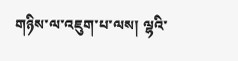གཉིས་ལ་འཇུག་པ་ལས། ལྷའི་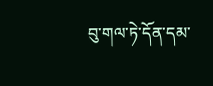བུ་གལ་ཏེ་དོན་དམ་